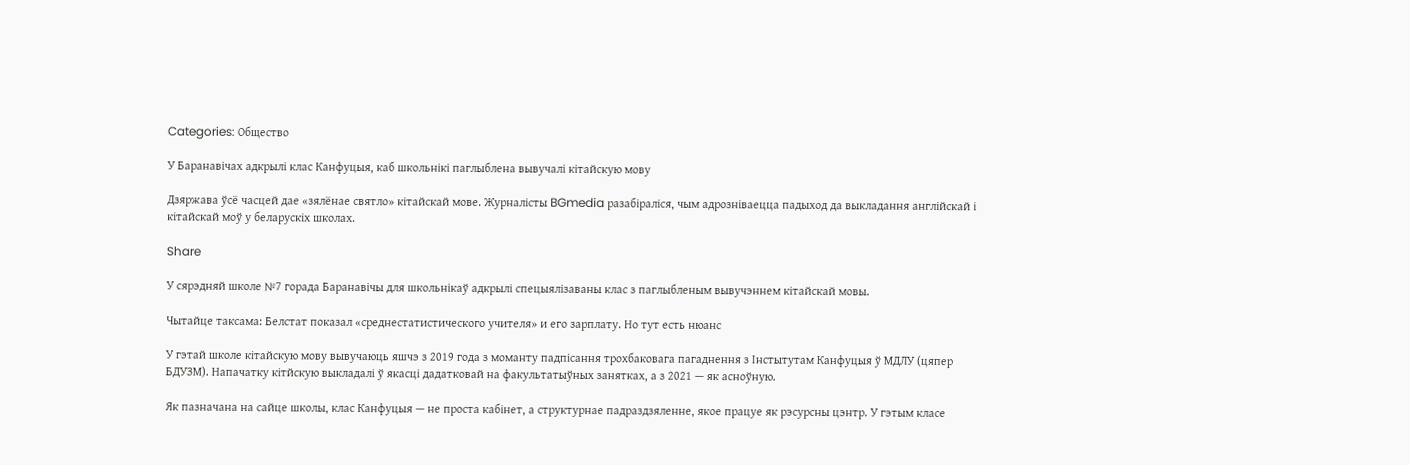Categories: Общество

У Баранавічах адкрылі клас Канфуцыя, каб школьнікі паглыблена вывучалі кітайскую мову

Дзяржава ўсё часцей дае «зялёнае святло» кітайскай мове. Журналісты BGmedia разабіраліся, чым адрозніваецца падыход да выкладання англійскай і кітайскай моў у беларускіх школах.

Share

У сярэдняй школе №7 горада Баранавічы для школьнікаў адкрылі спецыялізаваны клас з паглыбленым вывучэннем кітайскай мовы.

Чытайце таксама: Белстат показал «среднестатистического учителя» и его зарплату. Но тут есть нюанс

У гэтай школе кітайскую мову вывучаюць яшчэ з 2019 года з моманту падпісання трохбаковага пагаднення з Інстытутам Канфуцыя ў МДЛУ (цяпер БДУЗМ). Напачатку кітйскую выкладалі ў якасці дадатковай на факультатыўных занятках, а з 2021 — як асноўную.

Як пазначана на сайце школы, клас Канфуцыя — не проста кабінет, а структурнае падраздзяленне, якое працуе як рэсурсны цэнтр. У гэтым класе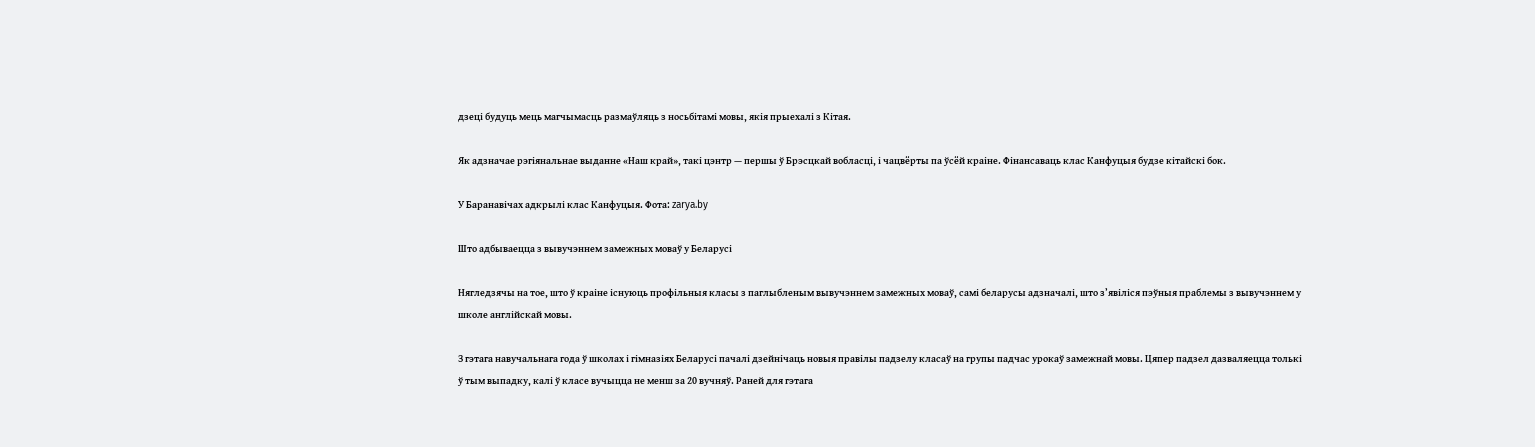дзеці будуць мець магчымасць размаўляць з носьбітамі мовы, якія прыехалі з Кітая.

Як адзначае рэгіянальнае выданне «Наш край», такі цэнтр — першы ў Брэсцкай вобласці, і чацвёрты па ўсёй краіне. Фінансаваць клас Канфуцыя будзе кітайскі бок.

У Баранавічах адкрылі клас Канфуцыя. Фота: zarya.by

Што адбываецца з вывучэннем замежных моваў у Беларусі

Нягледзячы на тое, што ў краіне існуюць профільныя класы з паглыбленым вывучэннем замежных моваў, самі беларусы адзначалі, што з’явіліся пэўныя праблемы з вывучэннем у школе англійскай мовы.

З гэтага навучальнага года ў школах і гімназіях Беларусі пачалі дзейнічаць новыя правілы падзелу класаў на групы падчас урокаў замежнай мовы. Цяпер падзел дазваляецца толькі ў тым выпадку, калі ў класе вучыцца не менш за 20 вучняў. Раней для гэтага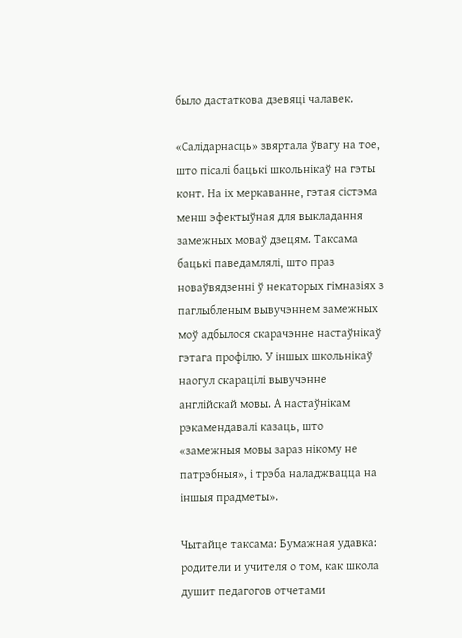было дастаткова дзевяці чалавек.

«Салідарнасць» звяртала ўвагу на тое, што пісалі бацькі школьнікаў на гэты конт. На іх меркаванне, гэтая сістэма менш эфектыўная для выкладання замежных моваў дзецям. Таксама бацькі паведамлялі, што праз новаўвядзенні ў некаторых гімназіях з паглыбленым вывучэннем замежных моў адбылося скарачэнне настаўнікаў гэтага профілю. У іншых школьнікаў наогул скарацілі вывучэнне англійскай мовы. А настаўнікам рэкамендавалі казаць, што «замежныя мовы зараз нікому не патрэбныя», і трэба наладжвацца на іншыя прадметы».

Чытайце таксама: Бумажная удавка: родители и учителя о том, как школа душит педагогов отчетами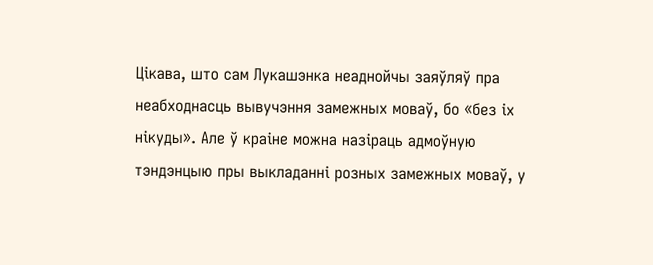Цікава, што сам Лукашэнка неаднойчы заяўляў пра неабходнасць вывучэння замежных моваў, бо «без іх нікуды». Але ў краіне можна назіраць адмоўную тэндэнцыю пры выкладанні розных замежных моваў, у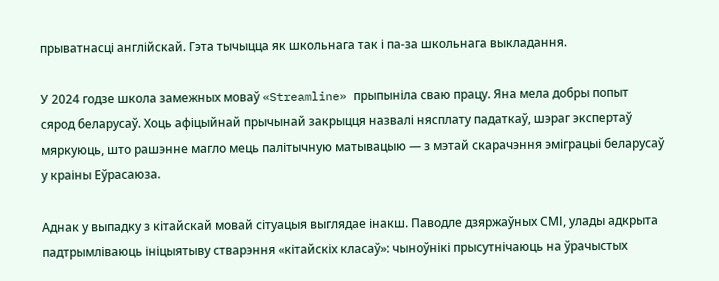прыватнасці англійскай. Гэта тычыцца як школьнага так і па-за школьнага выкладання.

У 2024 годзе школа замежных моваў «Streamline» прыпыніла сваю працу. Яна мела добры попыт сярод беларусаў. Хоць афіцыйнай прычынай закрыцця назвалі нясплату падаткаў, шэраг экспертаў мяркуюць, што рашэнне магло мець палітычную матывацыю — з мэтай скарачэння эміграцыі беларусаў у краіны Еўрасаюза.

Аднак у выпадку з кітайскай мовай сітуацыя выглядае інакш. Паводле дзяржаўных СМІ, улады адкрыта падтрымліваюць ініцыятыву стварэння «кітайскіх класаў»: чыноўнікі прысутнічаюць на ўрачыстых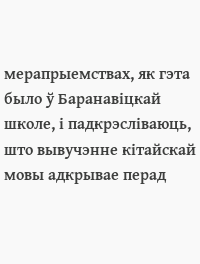мерапрыемствах, як гэта было ў Баранавіцкай школе, і падкрэсліваюць, што вывучэнне кітайскай мовы адкрывае перад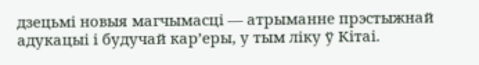дзецьмі новыя магчымасці — атрыманне прэстыжнай адукацыі і будучай кар’еры, у тым ліку ў Кітаі.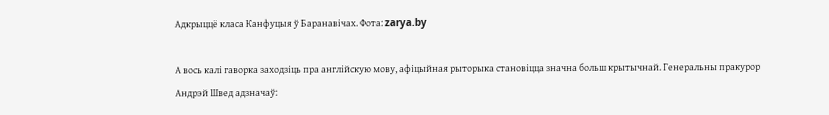Адкрыццё класа Канфуцыя ў Баранавічах. Фота: zarya.by

А вось калі гаворка заходзіць пра англійскую мову, афіцыйная рыторыка становіцца значна больш крытычнай. Генеральны пракурор Андрэй Швед адзначаў: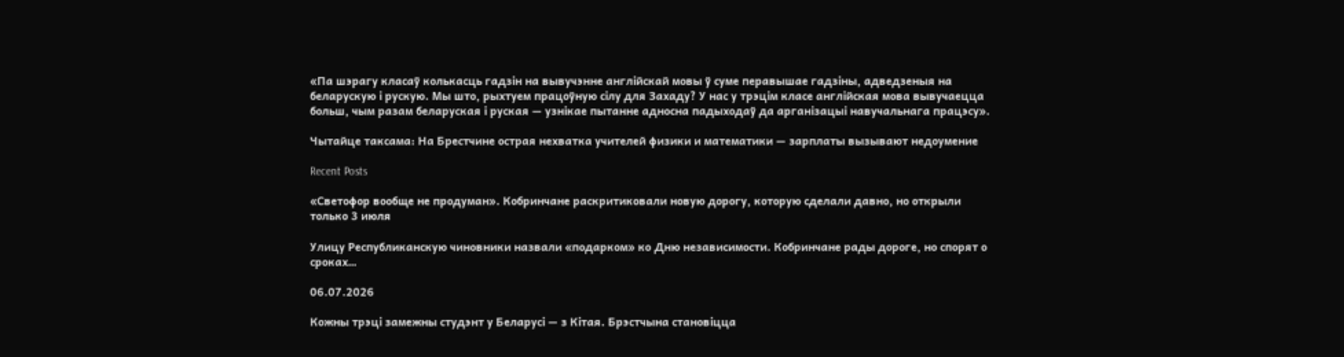«Па шэрагу класаў колькасць гадзін на вывучэнне англійскай мовы ў суме перавышае гадзіны, адведзеныя на беларускую і рускую. Мы што, рыхтуем працоўную сілу для Захаду? У нас у трэцім класе англійская мова вывучаецца больш, чым разам беларуская і руская — узнікае пытанне адносна падыходаў да арганізацыі навучальнага працэсу».

Чытайце таксама: На Брестчине острая нехватка учителей физики и математики — зарплаты вызывают недоумение

Recent Posts

«Светофор вообще не продуман». Кобринчане раскритиковали новую дорогу, которую сделали давно, но открыли только 3 июля

Улицу Республиканскую чиновники назвали «подарком» ко Дню независимости. Кобринчане рады дороге, но спорят о сроках…

06.07.2026

Кожны трэці замежны студэнт у Беларусі — з Кітая. Брэстчына становіцца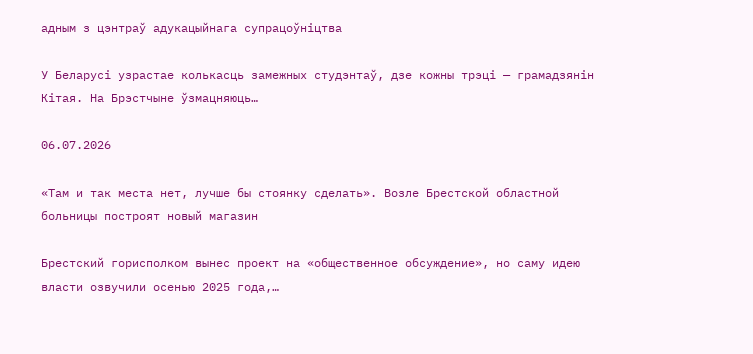адным з цэнтраў адукацыйнага супрацоўніцтва

У Беларусі узрастае колькасць замежных студэнтаў, дзе кожны трэці — грамадзянін Кітая. На Брэстчыне ўзмацняюць…

06.07.2026

«Там и так места нет, лучше бы стоянку сделать». Возле Брестской областной больницы построят новый магазин

Брестский горисполком вынес проект на «общественное обсуждение», но саму идею власти озвучили осенью 2025 года,…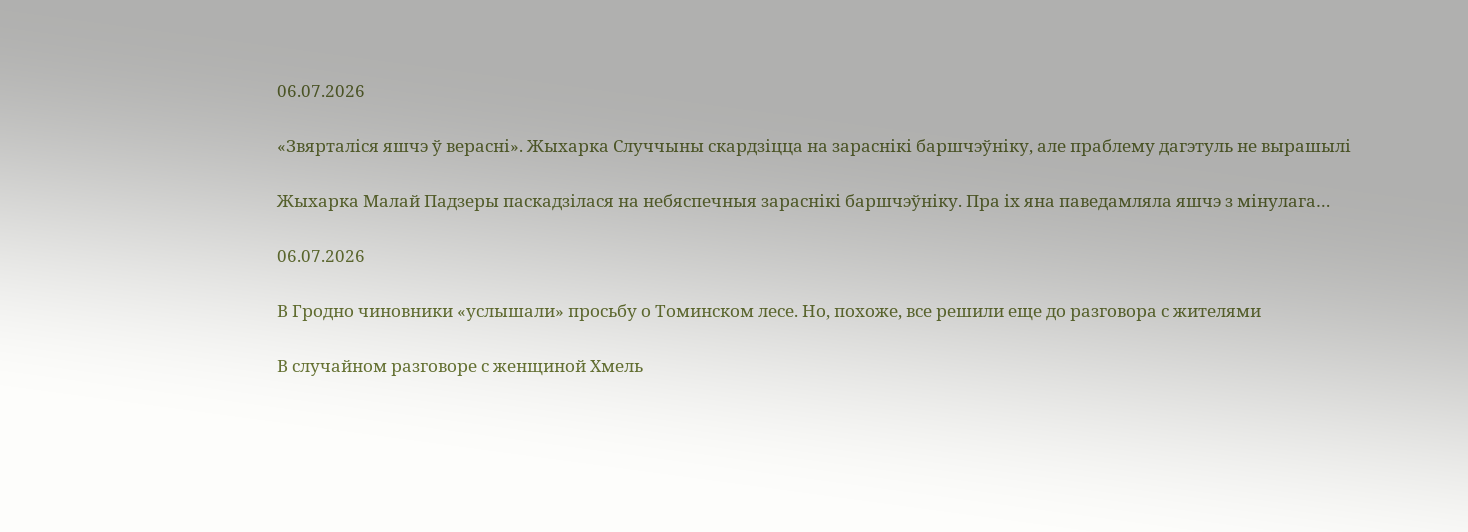06.07.2026

«Звярталіся яшчэ ў верасні». Жыхарка Случчыны скардзіцца на зараснікі баршчэўніку, але праблему дагэтуль не вырашылі

Жыхарка Малай Падзеры паскадзілася на небяспечныя зараснікі баршчэўніку. Пра іх яна паведамляла яшчэ з мінулага…

06.07.2026

В Гродно чиновники «услышали» просьбу о Томинском лесе. Но, похоже, все решили еще до разговора с жителями

В случайном разговоре с женщиной Хмель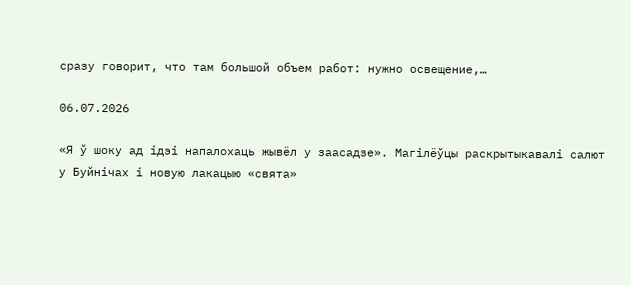сразу говорит, что там большой объем работ: нужно освещение,…

06.07.2026

«Я ў шоку ад ідэі напалохаць жывёл у заасадзе». Магілёўцы раскрытыкавалі салют у Буйнічах і новую лакацыю «свята»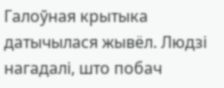Галоўная крытыка датычылася жывёл. Людзі нагадалі, што побач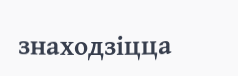знаходзіцца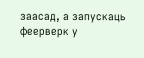заасад, а запускаць феерверк у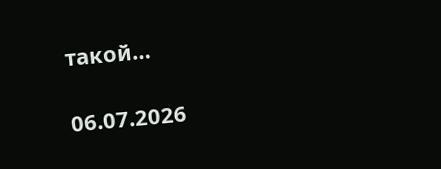такой…

06.07.2026